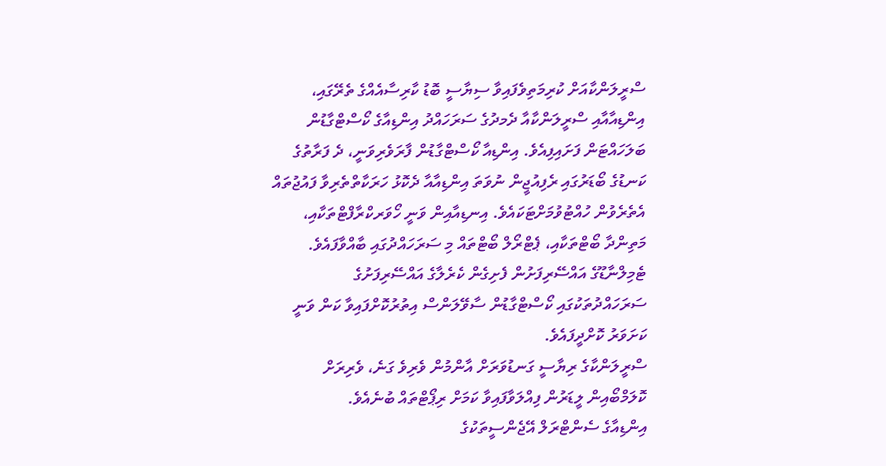ސްރީލަންކާއަށް ކުރިމަތިވެފައިވާ ސިޔާސީ ބޮޑު ކާރިސާއެއްގެ ތެރޭގައި، އިންޑިއާއާއި ސްރީލަންކާއާ ދެމދުގެ ސަރަހައްދު އިންޑިއާގެ ކޯސްޓްގާޑުން ބަލަހައްޓަން ފަށައިފިއެވެ. އިންޑިއާ ކޯސްޓްގާޑުން ފާރަވެރިވަނީ، ދެ ފަރާތުގެ ކަނޑުގެ ބޯޑަރުގައި ރެފިއުޖީން ނުވަތަ އިންޑިއާއާ ދެކޮޅު ހަރަކާތްތެރިވާ ފައުޖުތައް އެތެރެވުން ހުއްޓުވުމަށްޓަކައެވެ. އިނޑިއާއިން ވަނީ ހޯވަރކްރާފްޓްތަކާއި، މަތިންދާ ބޯޓްތަކާއި، ޕެޓްރޯލް ބޯޓްތައް މި ސަރަހައްދުގައި ބާއްވާފައެވެ.
ޓެމިލްނާޑޫގެ އައްސޭރިފަށުން ފެށިގެން ކެރެލާގެ އައްސޭރިފަށުގެ ސަރަހައްދުތަކުގައި ކޯސްޓްގާޑުން ސާވޭލަންސް އިތުރުކޮށްފައިވާ ކަން ވަނީ ކަށަވަރު ކޮށްދީފައެވެ.
ސްރީލަންކާގެ ރިޔާސީ ގަނޑުވަރަށް އާންމުން ވެރިވެ ގަނެ، ވެރިރަށް ކޮލަމްބޯއިން ލީޑަރުން ފިއްލަވާފައިވާ ކަމަށް ރިޕޯޓްތައް ބުނެއެވެ.
އިންޑިއާގެ ސެންޓްރަލް އޭޖެންސީތަކުގެ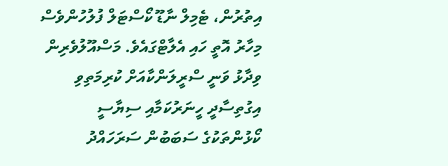އިތުރުން، ޓެމިލް ނާޑޫ ކޯސްޓަލް ފުލުހުންވެސް މިހާރު އޮތީ ހައި އެލާޓްގައެވެ. މަސްއޫލުވެރިން ވިދާޅު ވަނީ ސްރީލަންކާއަށް ކުރިމަތިވި އިގުތިސާދީ ހީނަރުކަމާއި ސިޔާސީ ކޯޅުންތަކުގެ ސަބަބުން ސަރަހައްދު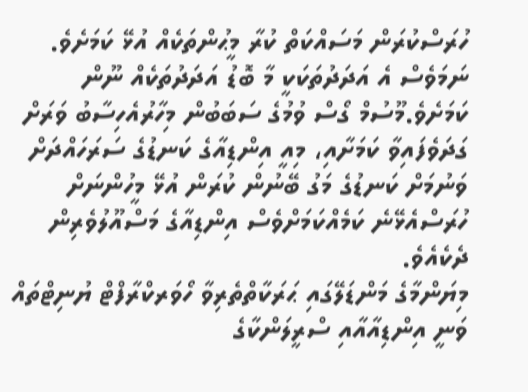ހުރަސްކުރަން މަސައްކަތް ކުރާ މީޙުންތަކެއް އުޅޭ ކަމަށެވެ. ނަމަވެސް އެ އަދަދުތަކަކީ މާ ބޮޑު އަދަދުތަކެއް ނޫން ކަމަށެވެ.މޫސުމް ގޯސް ވުމުގެ ސަބަބުން މިހާރުއެހިސާބު ވަރަށް ގަދަވެފައިވާ ކަމަށާއި، މިއީ އިންޑިއާގެ ކަނޑުގެ ސަރަހައްދަށް ވަނުމަށް ކަނޑުގެ މަގު ބޭނުން ކުރަން އުޅޭ މީހުންނަށް ހުރަސްއެޅޭނެ ކަމެއްކަމަށްވެސް އިންޑިއާގެ މަސްއޫލުވެރިން ދެކެއެވެ.
މިޔަންމާގެ މަންޑަލޭގައި ޙަރަކާތްތެރިވާ ހޯވަރކްރާފްޓް ޔުނިޓްތައް ވަނީ އިންޑިއާއާއި ސްރީލަންކާގެ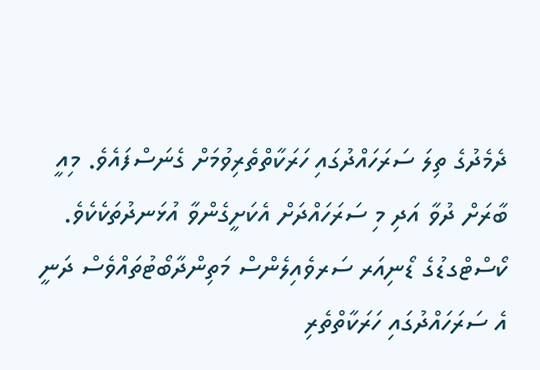ދެމެދުގެ ތިލަ ސަރަހައްދުގައި ހަރަކާތްތެރިވުމަށް ގެނަސްފައެވެ. މިއީ ބާރަށް ދުވާ އަދި މި ސަރަހައްދަށް އެކަށީގެންވާ އުޅަނދުތަކެކެވެ. ކޯސްޓްގޑުގެ ޑޯނިއަރ ސަރވެއިލެންސް މަތިންދާބޯޓުތައްވެސް ދަނީ އެ ސަރަހައްދުގައި ހަރަކާތްތެރި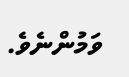ވަމުންނެވެ.